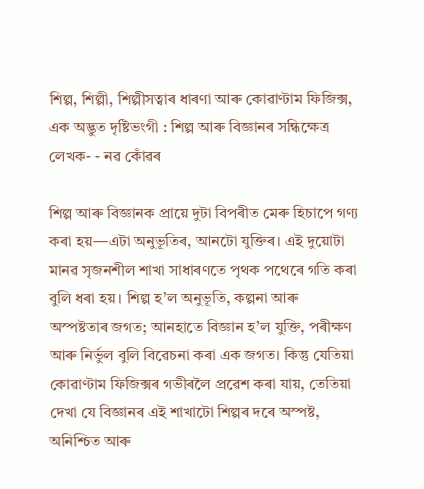শিল্প, শিল্পী, শিল্পীসত্বাৰ ধাৰণা আৰু কোৱাণ্টাম ফিজিক্স, এক অদ্ভুত দৃষ্টিভংগী : শিল্প আৰু বিজ্ঞানৰ সন্ধিক্ষেত্ৰ
লেখক- - নৱ কোঁৱৰ

শিল্প আৰু বিজ্ঞানক প্ৰায়ে দুটা বিপৰীত মেৰু হিচাপে গণ্য কৰা হয়—এটা অনুভূতিৰ, আনটো যুক্তিৰ। এই দুয়োটা মানৱ সৃজনশীল শাখা সাধাৰণতে পৃথক পথেৰে গতি কৰা বুলি ধৰা হয়। শিল্প হ’ল অনুভূতি, কল্পনা আৰু অস্পষ্টতাৰ জগত; আনহাতে বিজ্ঞান হ’ল যুক্তি, পৰীক্ষণ আৰু নিৰ্ভুল বুলি বিৱেচনা কৰা এক জগত। কিন্তু যেতিয়া কোৱাণ্টাম ফিজিক্সৰ গভীৰলৈ প্ৰৱেশ কৰা যায়, তেতিয়া দেখা যে বিজ্ঞানৰ এই শাখাটো শিল্পৰ দৰে অস্পষ্ট, অনিশ্চিত আৰু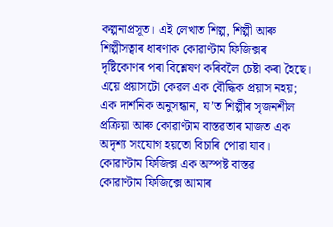কল্পনাপ্ৰসূত। এই লেখাত শিল্প, শিল্পী আৰু শিল্পীসত্বাৰ ধাৰণাক কোৱাণ্টাম ফিজিক্সৰ দৃষ্টিকোণৰ পৰা বিশ্লেষণ কৰিবলৈ চেষ্টা কৰা হৈছে। এয়ে প্ৰয়াসটো কেৱল এক বৌদ্ধিক প্ৰয়াস নহয়; এক দাৰ্শনিক অনুসন্ধান, য’ত শিল্পীৰ সৃজনশীল প্ৰক্ৰিয়া আৰু কোৱাণ্টাম বাস্তৱতাৰ মাজত এক অদৃশ্য সংযোগ হয়তো বিচাৰি পোৱা যাব।
কোৱাণ্টাম ফিজিক্স এক অস্পষ্ট বাস্তৱ
কোৱাণ্টাম ফিজিক্সে আমাৰ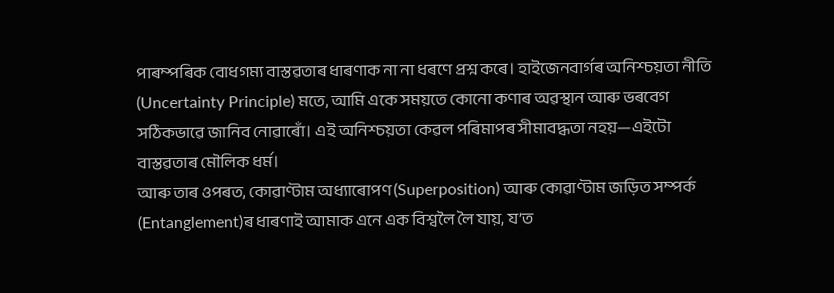পাৰম্পৰিক বোধগম্য বাস্তৱতাৰ ধাৰণাক না না ধৰণে প্ৰশ্ন কৰে। হাইজেনবাৰ্গৰ অনিশ্চয়তা নীতি (Uncertainty Principle) মতে, আমি একে সময়তে কোনো কণাৰ অৱস্থান আৰু ভৰবেগ সঠিকভাৱে জানিব নোৱাৰোঁ। এই অনিশ্চয়তা কেৱল পৰিমাপৰ সীমাবদ্ধতা নহয়—এইটো বাস্তৱতাৰ মৌলিক ধৰ্ম।
আৰু তাৰ ওপৰত, কোৱাণ্টাম অধ্যাৰোপণ (Superposition) আৰু কোৱাণ্টাম জড়িত সম্পৰ্ক (Entanglement)ৰ ধাৰণাই আমাক এনে এক বিশ্বলৈ লৈ যায়, য’ত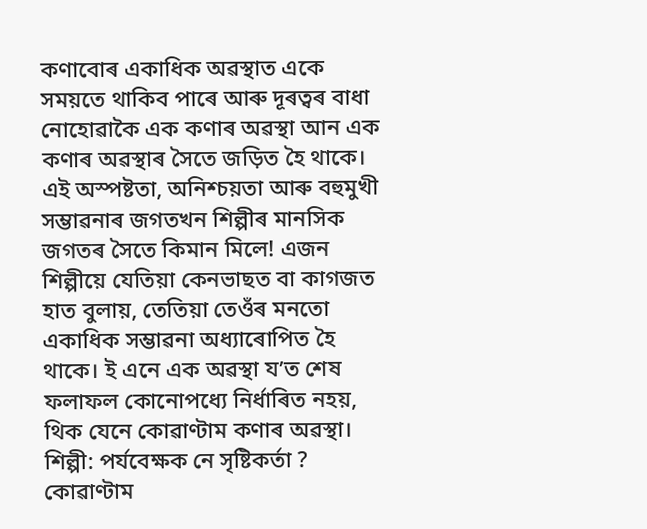কণাবোৰ একাধিক অৱস্থাত একে সময়তে থাকিব পাৰে আৰু দূৰত্বৰ বাধা নোহোৱাকৈ এক কণাৰ অৱস্থা আন এক কণাৰ অৱস্থাৰ সৈতে জড়িত হৈ থাকে।
এই অস্পষ্টতা, অনিশ্চয়তা আৰু বহুমুখী সম্ভাৱনাৰ জগতখন শিল্পীৰ মানসিক জগতৰ সৈতে কিমান মিলে! এজন শিল্পীয়ে যেতিয়া কেনভাছত বা কাগজত হাত বুলায়, তেতিয়া তেওঁৰ মনতো একাধিক সম্ভাৱনা অধ্যাৰোপিত হৈ থাকে। ই এনে এক অৱস্থা য’ত শেষ ফলাফল কোনোপধ্যে নিৰ্ধাৰিত নহয়, থিক যেনে কোৱাণ্টাম কণাৰ অৱস্থা।
শিল্পী: পৰ্যবেক্ষক নে সৃষ্টিকৰ্তা ?
কোৱাণ্টাম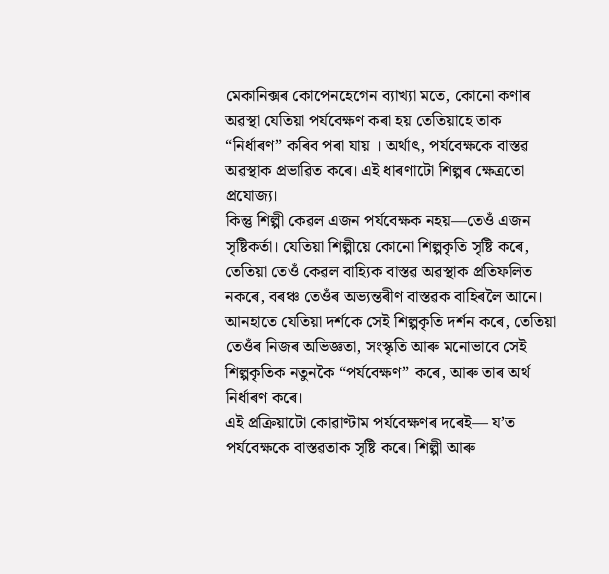মেকানিক্সৰ কোপেনহেগেন ব্যাখ্যা মতে, কোনো কণাৰ অৱস্থা যেতিয়া পৰ্যবেক্ষণ কৰা হয় তেতিয়াহে তাক “নিৰ্ধাৰণ” কৰিব পৰা যায় । অৰ্থাৎ, পৰ্যবেক্ষকে বাস্তৱ অৱস্থাক প্ৰভাৱিত কৰে। এই ধাৰণাটো শিল্পৰ ক্ষেত্ৰতো প্ৰযোজ্য।
কিন্তু শিল্পী কেৱল এজন পৰ্যবেক্ষক নহয়—তেওঁ এজন সৃষ্টিকৰ্তা। যেতিয়া শিল্পীয়ে কোনো শিল্পকৃতি সৃষ্টি কৰে, তেতিয়া তেওঁ কেৱল বাহ্যিক বাস্তৱ অৱস্থাক প্ৰতিফলিত নকৰে, বৰঞ্চ তেওঁৰ অভ্যন্তৰীণ বাস্তৱক বাহিৰলৈ আনে। আনহাতে যেতিয়া দৰ্শকে সেই শিল্পকৃতি দৰ্শন কৰে, তেতিয়া তেওঁৰ নিজৰ অভিজ্ঞতা, সংস্কৃতি আৰু মনোভাবে সেই শিল্পকৃতিক নতুনকৈ “পৰ্যবেক্ষণ” কৰে, আৰু তাৰ অৰ্থ নিৰ্ধাৰণ কৰে।
এই প্ৰক্ৰিয়াটো কোৱাণ্টাম পৰ্যবেক্ষণৰ দৰেই— য’ত পৰ্যবেক্ষকে বাস্তৱতাক সৃষ্টি কৰে। শিল্পী আৰু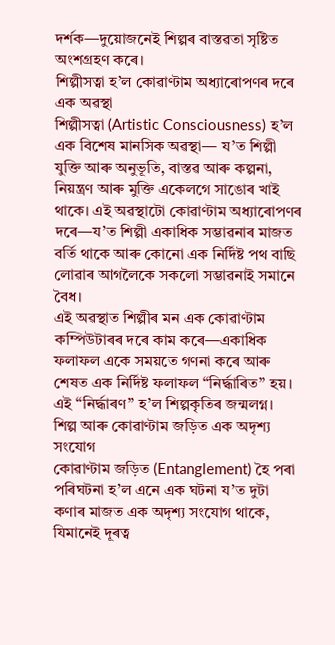দৰ্শক—দুয়োজনেই শিল্পৰ বাস্তৱতা সৃষ্টিত অংশগ্ৰহণ কৰে।
শিল্পীসত্বা হ’ল কোৱাণ্টাম অধ্যাৰোপণৰ দৰে এক অৱস্থা
শিল্পীসত্বা (Artistic Consciousness) হ’ল এক বিশেষ মানসিক অৱস্থা— য’ত শিল্পী যুক্তি আৰু অনুভূতি, বাস্তৱ আৰু কল্পনা, নিয়ন্ত্ৰণ আৰু মুক্তি একেলগে সাঙোৰ খাই থাকে। এই অৱস্থাটো কোৱাণ্টাম অধ্যাৰোপণৰ দৰে—য’ত শিল্পী একাধিক সম্ভাৱনাৰ মাজত বৰ্তি থাকে আৰু কোনো এক নিৰ্দিষ্ট পথ বাছি লোৱাৰ আগলৈকে সকলো সম্ভাৱনাই সমানে বৈধ।
এই অৱস্থাত শিল্পীৰ মন এক কোৱাণ্টাম কম্পিউটাৰৰ দৰে কাম কৰে—একাধিক ফলাফল একে সময়তে গণনা কৰে আৰু শেষত এক নিৰ্দিষ্ট ফলাফল “নিৰ্দ্ধাৰিত” হয়। এই “নিৰ্দ্ধাৰণ” হ’ল শিল্পকৃতিৰ জন্মলগ্ন।
শিল্প আৰু কোৱাণ্টাম জড়িত এক অদৃশ্য সংযোগ
কোৱাণ্টাম জড়িত (Entanglement) হৈ পৰা পৰিঘটনা হ’ল এনে এক ঘটনা য’ত দুটা কণাৰ মাজত এক অদৃশ্য সংযোগ থাকে, যিমানেই দূৰত্ব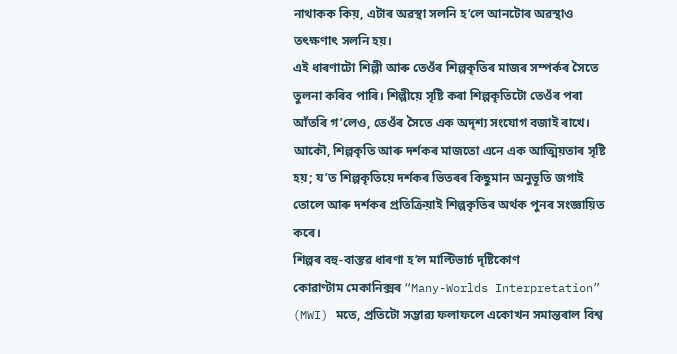নাথাকক কিয়, এটাৰ অৱস্থা সলনি হ’লে আনটোৰ অৱস্থাও তৎক্ষণাৎ সলনি হয়।
এই ধাৰণাটো শিল্পী আৰু তেওঁৰ শিল্পকৃতিৰ মাজৰ সম্পৰ্কৰ সৈতে তুলনা কৰিব পাৰি। শিল্পীয়ে সৃষ্টি কৰা শিল্পকৃতিটো তেওঁৰ পৰা আঁতৰি গ’লেও, তেওঁৰ সৈতে এক অদৃশ্য সংযোগ বজাই ৰাখে। আকৌ, শিল্পকৃতি আৰু দৰ্শকৰ মাজতো এনে এক আত্মিয়তাৰ সৃষ্টি হয়; য’ত শিল্পকৃতিয়ে দৰ্শকৰ ভিতৰৰ কিছুমান অনুভূতি জগাই তোলে আৰু দৰ্শকৰ প্ৰতিক্ৰিয়াই শিল্পকৃতিৰ অৰ্থক পুনৰ সংজ্ঞায়িত কৰে।
শিল্পৰ বহু-বাস্তৱ ধাৰণা হ’ল মাল্টিভাৰ্চ দৃষ্টিকোণ
কোৱাণ্টাম মেকানিক্সৰ “Many-Worlds Interpretation” (MWI) মতে, প্ৰতিটো সম্ভাৱ্য ফলাফলে একোখন সমান্তৰাল বিশ্ব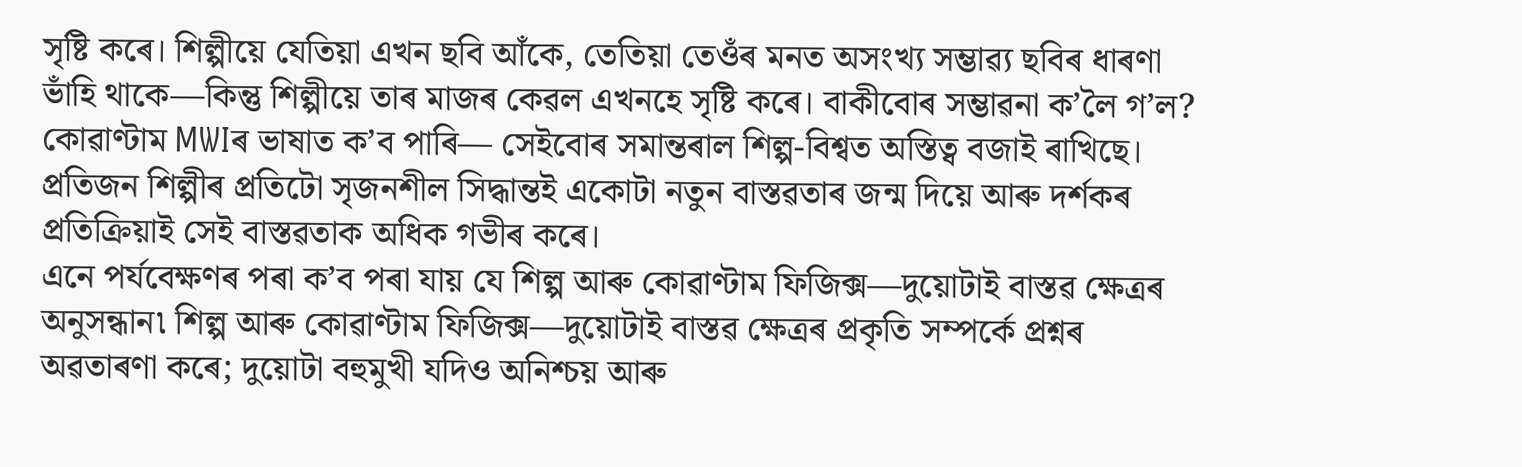সৃষ্টি কৰে। শিল্পীয়ে যেতিয়া এখন ছবি আঁকে, তেতিয়া তেওঁৰ মনত অসংখ্য সম্ভাৱ্য ছবিৰ ধাৰণা ভাঁহি থাকে—কিন্তু শিল্পীয়ে তাৰ মাজৰ কেৱল এখনহে সৃষ্টি কৰে। বাকীবোৰ সম্ভাৱনা ক’লৈ গ’ল?
কোৱাণ্টাম MWIৰ ভাষাত ক’ব পাৰি— সেইবোৰ সমান্তৰাল শিল্প-বিশ্বত অস্তিত্ব বজাই ৰাখিছে। প্ৰতিজন শিল্পীৰ প্ৰতিটো সৃজনশীল সিদ্ধান্তই একোটা নতুন বাস্তৱতাৰ জন্ম দিয়ে আৰু দৰ্শকৰ প্ৰতিক্ৰিয়াই সেই বাস্তৱতাক অধিক গভীৰ কৰে।
এনে পৰ্যবেক্ষণৰ পৰা ক’ব পৰা যায় যে শিল্প আৰু কোৱাণ্টাম ফিজিক্স—দুয়োটাই বাস্তৱ ক্ষেত্ৰৰ অনুসন্ধান৷ শিল্প আৰু কোৱাণ্টাম ফিজিক্স—দুয়োটাই বাস্তৱ ক্ষেত্ৰৰ প্ৰকৃতি সম্পৰ্কে প্ৰশ্নৰ অৱতাৰণা কৰে; দুয়োটা বহুমুখী যদিও অনিশ্চয় আৰু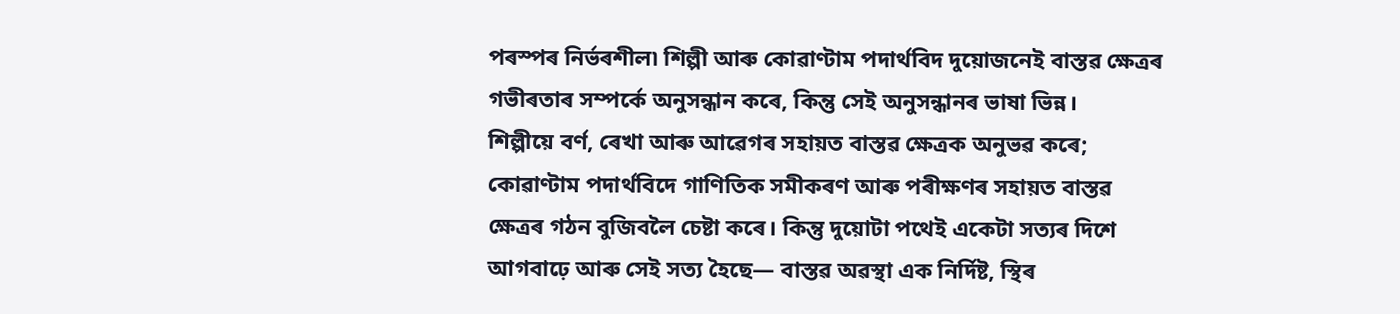পৰস্পৰ নিৰ্ভৰশীল৷ শিল্পী আৰু কোৱাণ্টাম পদাৰ্থবিদ দুয়োজনেই বাস্তৱ ক্ষেত্ৰৰ গভীৰতাৰ সম্পৰ্কে অনুসন্ধান কৰে, কিন্তু সেই অনুসন্ধানৰ ভাষা ভিন্ন।
শিল্পীয়ে বৰ্ণ, ৰেখা আৰু আৱেগৰ সহায়ত বাস্তৱ ক্ষেত্ৰক অনুভৱ কৰে; কোৱাণ্টাম পদাৰ্থবিদে গাণিতিক সমীকৰণ আৰু পৰীক্ষণৰ সহায়ত বাস্তৱ ক্ষেত্ৰৰ গঠন বুজিবলৈ চেষ্টা কৰে। কিন্তু দুয়োটা পথেই একেটা সত্যৰ দিশে আগবাঢ়ে আৰু সেই সত্য হৈছে— বাস্তৱ অৱস্থা এক নিৰ্দিষ্ট, স্থিৰ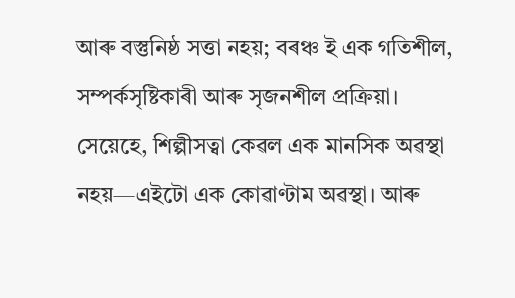আৰু বস্তুনিষ্ঠ সত্তা নহয়; বৰঞ্চ ই এক গতিশীল, সম্পৰ্কসৃষ্টিকাৰী আৰু সৃজনশীল প্ৰক্ৰিয়া।
সেয়েহে, শিল্পীসত্বা কেৱল এক মানসিক অৱস্থা নহয়—এইটো এক কোৱাণ্টাম অৱস্থা। আৰু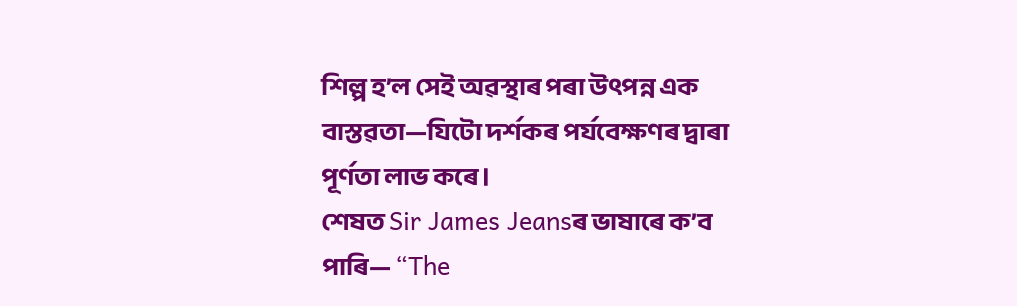শিল্প হ’ল সেই অৱস্থাৰ পৰা উৎপন্ন এক বাস্তৱতা—যিটো দৰ্শকৰ পৰ্যবেক্ষণৰ দ্বাৰা পূৰ্ণতা লাভ কৰে।
শেষত Sir James Jeansৰ ভাষাৰে ক’ব পাৰি— “The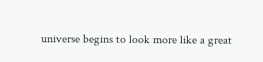universe begins to look more like a great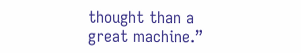thought than a great machine.”